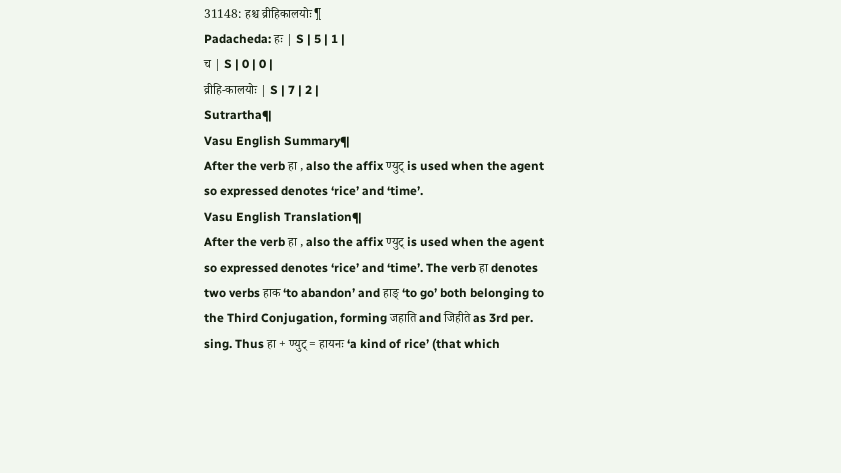31148: हश्च व्रीहिकालयोः¶
Padacheda: हः | S | 5 | 1 |
च | S | 0 | 0 |
व्रीहि-कालयोः | S | 7 | 2 |
Sutrartha¶
Vasu English Summary¶
After the verb हा , also the affix ण्युट् is used when the agent so expressed denotes ‘rice’ and ‘time’.
Vasu English Translation¶
After the verb हा , also the affix ण्युट् is used when the agent so expressed denotes ‘rice’ and ‘time’. The verb हा denotes two verbs हाक ‘to abandon’ and हाङ् ‘to go’ both belonging to the Third Conjugation, forming जहाति and जिहीते as 3rd per. sing. Thus हा + ण्युट् = हायनः ‘a kind of rice’ (that which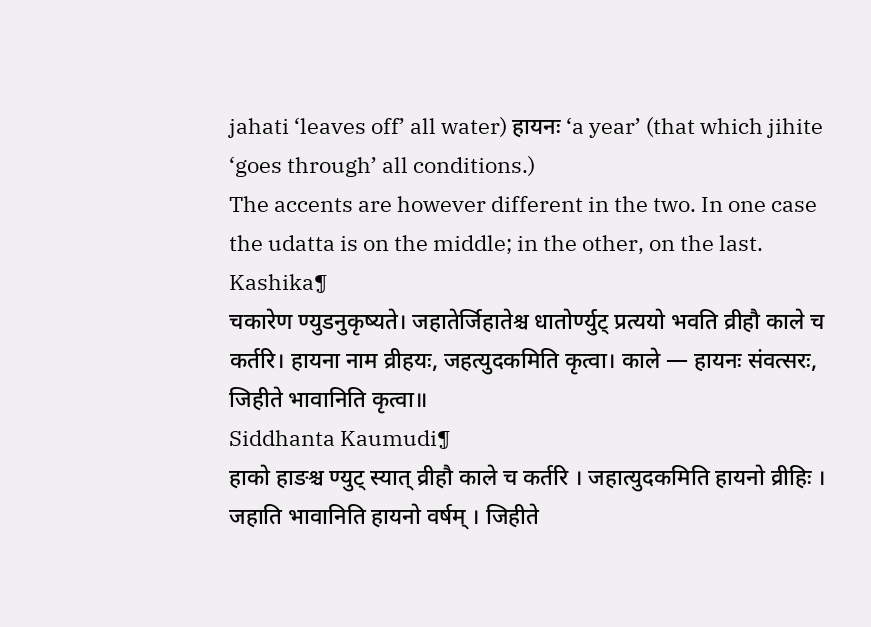jahati ‘leaves off’ all water) हायनः ‘a year’ (that which jihite ‘goes through’ all conditions.)
The accents are however different in the two. In one case the udatta is on the middle; in the other, on the last.
Kashika¶
चकारेण ण्युडनुकृष्यते। जहातेर्जिहातेश्च धातोर्ण्युट् प्रत्ययो भवति व्रीहौ काले च कर्तरि। हायना नाम व्रीहयः, जहत्युदकमिति कृत्वा। काले — हायनः संवत्सरः, जिहीते भावानिति कृत्वा॥
Siddhanta Kaumudi¶
हाको हाङश्च ण्युट् स्यात् व्रीहौ काले च कर्तरि । जहात्युदकमिति हायनो व्रीहिः । जहाति भावानिति हायनो वर्षम् । जिहीते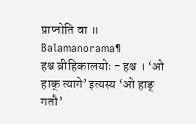प्राप्नोति वा ॥
Balamanorama¶
हश्च व्रीहिकालयोः - हश्च । ‘ओ हाक् त्यागे’ इत्यस्य ‘ओ हाङ् गतौ’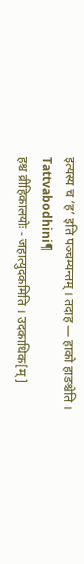इत्यस्य च ‘ह’ इति पञ्चम्यन्तम् । तदाह — हाको हाङश्चेति ।
Tattvabodhini¶
हश्च व्रीहिकालयोः - जहात्युदकमिति । उदकाधिक[म्]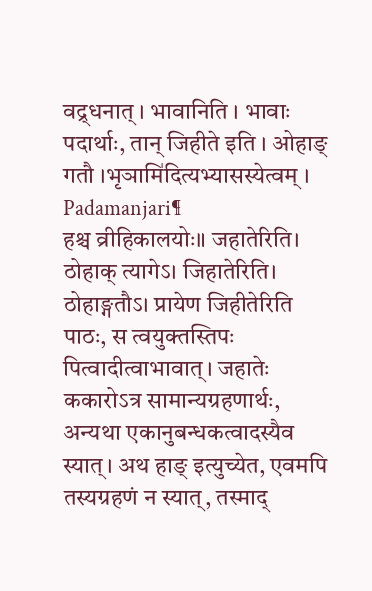वद्र्धनात् । भावानिति । भावाः पदार्थाः, तान् जिहीते इति । ओहाङ् गतौ ।भृञामि॑दित्यभ्यासस्येत्वम् ।
Padamanjari¶
हश्च व्रीहिकालयोः॥ जहातेरिति। ठोहाक् त्यागेऽ। जिहातेरिति। ठोहाङ्गतौऽ। प्रायेण जिहीतेरिति पाठः, स त्वयुक्तस्तिपः पित्वादीत्वाभावात्। जहातेः ककारोऽत्र सामान्यग्रहणार्थः, अन्यथा एकानुबन्धकत्वादस्यैव स्यात्। अथ हाङ् इत्युच्येत, एवमपि तस्यग्रहणं न स्यात्, तस्माद्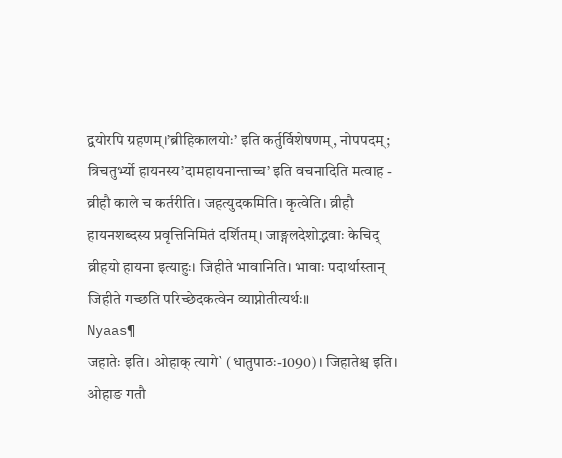द्वयोरपि ग्रहणम्।’ब्रीहिकालयोः’ इति कर्तुर्विशेषणम्, नोपपदम्; त्रिचतुर्भ्यो हायनस्य’दामहायनान्ताच्च’ इति वचनादिति मत्वाह - व्रीहौ काले च कर्तरीति। जहत्युदकमिति। कृत्वेति। व्रीहौ हायनशब्दस्य प्रवृत्तिनिमितं दर्शितम्। जाङ्गलदेशोद्भवाः केचिद् व्रीहयो हायना इत्याहुः। जिहीते भावानिति। भावाः पदार्थास्तान् जिहीते गच्छति परिच्छेदकत्वेन व्याप्नोतीत्यर्थः॥
Nyaas¶
जहातेः इति। ओहाक् त्यागे` (धातुपाठः-1090)। जिहातेश्च इति। ओहाङ गतौ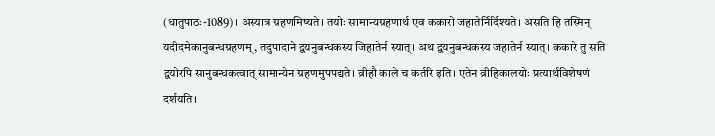(धातुपाठः-1089)। अस्यात्र ग्रहणमिष्यते। तयोः सामान्यग्रहणार्थ एव ककारो जहातेर्निर्दिश्यते। असति हि तस्मिन् यदीदमेकानुबन्धग्रहणम्, तदुपादाने द्वयनुबन्धकस्य जिहातेर्न स्यात्। अथ द्वयनुबन्धकस्य जहातेर्न स्यात्। ककारे तु सति द्वयोरपि सानुबन्धकत्वात् सामान्येन ग्रहणमुपपद्यते। व्रीहौ काले च कर्तरि इति। एतेन व्रीहिकालयोः प्रत्यार्थविशेषणं दर्शयति।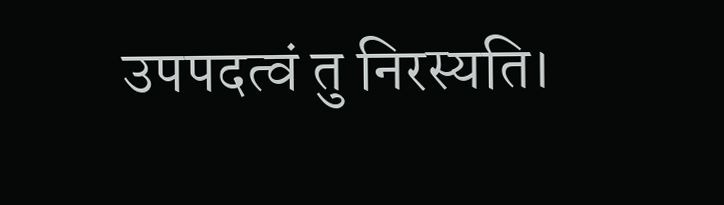उपपदत्वं तु निरस्यति।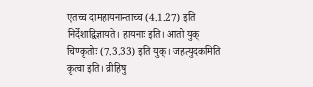एतच्च दामहायनान्ताच्च (4.1.27) इति निर्देशाद्विज्ञायते। हायनाः इति। आतो युक् चिण्कृतोः (7.3.33) इति युक्। जहत्युदकमिति कृत्वा इति। व्रीहिषु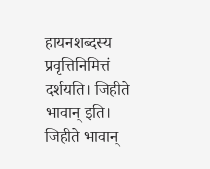हायनशब्दस्य प्रवृत्तिनिमित्तं दर्शयति। जिहीते भावान् इति। जिहीते भावान्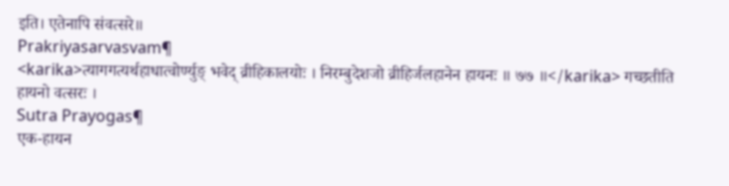इति। एतेनापि संवत्सरे॥
Prakriyasarvasvam¶
<karika>त्यागगत्यर्थहाधात्वोर्ण्युङ् भवेद् व्रीहिकालयोः । निरम्बुदेशजो व्रीहिर्जलहानेन हायनः ॥ ७७ ॥</karika> गच्छतीति हायनो वत्सरः ।
Sutra Prayogas¶
एक-हायन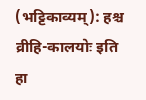(भट्टिकाव्यम्): हश्च व्रीहि-कालयोः इति हा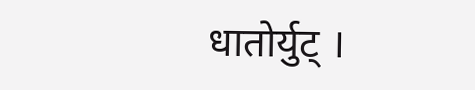धातोर्युट् ।